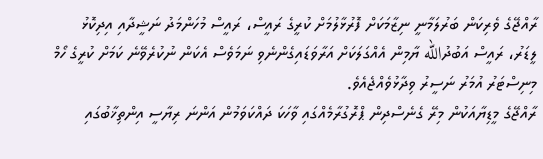ރާއްޖޭގެ ވެރިކަން ބަރުލަމާނީ ނިޒާމަކަށް ފޮރުޅާލުމަށް ކުރީގެ ރައީސް، ރައީސް މުހަންމަދު ނަޝީދާއި އިދިކޮޅު ލީޑަރު، ރައީސް އަބުދުالله ޔާމިން އެއްގަލަކަށް އަރާވަޑައިގެންނެވި ނަމަވެސް އެކަން ނުކުރެވޭނެ ކަމަށް ކުރީގެ ހޯމް މިނިސްޓަރު އުމަރު ނަސީރު ވިދާޅުވެއްޖެއެވެ.
ރާއްޖޭގެ މީޑިޔާއަކުން މިރޭ ގެނެސްދިން ޕްރޮގުރާމެއްގައި ވާހަކަ ދައްކަވަމުން އަންނަ ރިޔާސީ އިންތިޚާބުގައި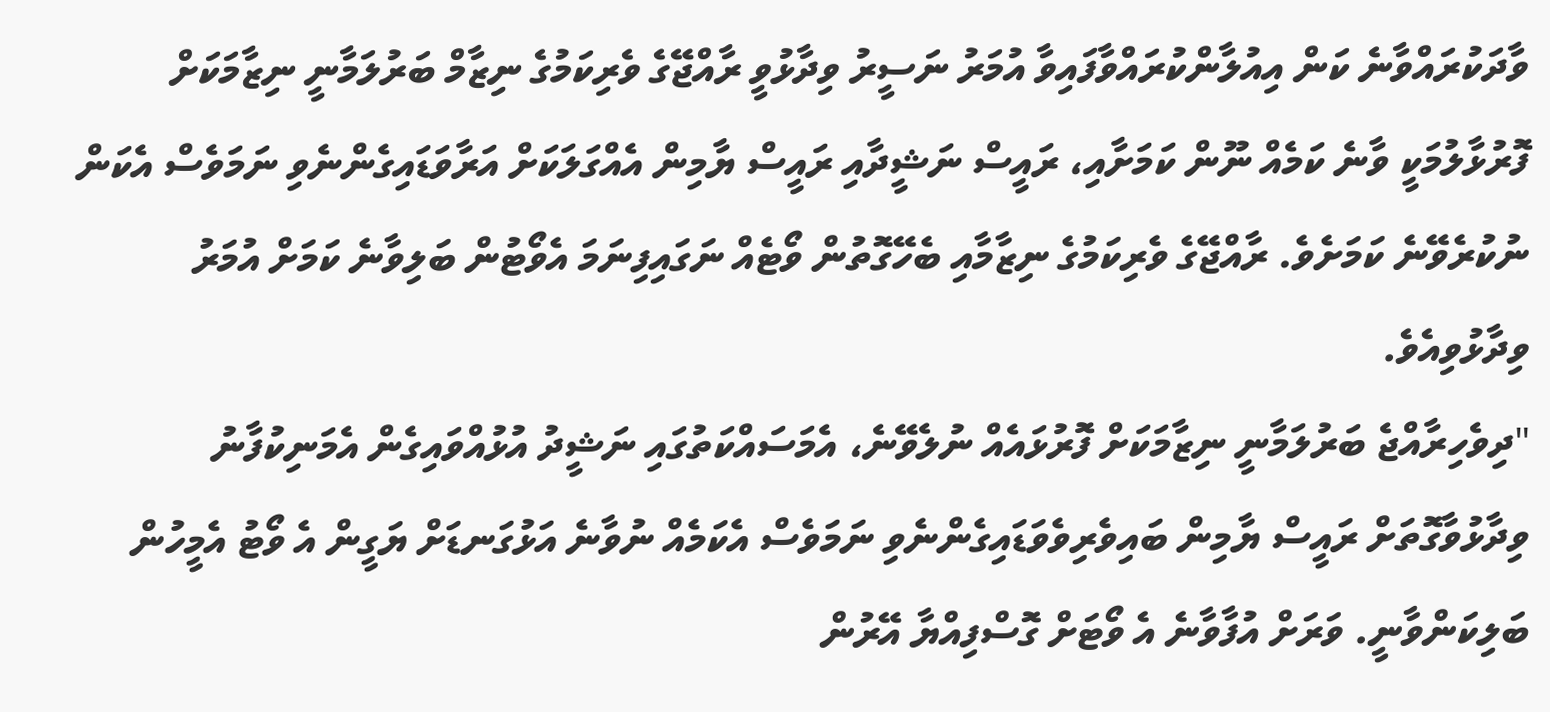ވާދަކުރައްވާނެ ކަން އިއުލާންކުރައްވާފައިވާ އުމަރު ނަސީރު ވިދާޅުވީ ރާއްޖޭގެ ވެރިކަމުގެ ނިޒާމް ބަރުލަމާނީ ނިޒާމަކަށް ފޮރުޅާލުމަކީ ވާނެ ކަމެއް ނޫން ކަމަށާއި، ރައީސް ނަޝީދާއި ރައީސް ޔާމިން އެއްގަލަކަށް އަރާވަޑައިގެންނެވި ނަމަވެސް އެކަން ނުކުރެވޭނެ ކަމަށެވެ. ރާއްޖޭގެ ވެރިކަމުގެ ނިޒާމާއި ބެހޭގޮތުން ވޯޓެއް ނަގައިފިނަމަ އެވޯޓުން ބަލިވާނެ ކަމަށް އުމަރު ވިދާޅުވިއެވެ.
"ދިވެހިރާއްޖެ ބަރުލަމާނީ ނިޒާމަކަށް ފޮރުޅައެއް ނުލެވޭނެ، އެމަސައްކަތުގައި ނަޝީދު އުޅުއްވައިގެން އެމަނިކުފާނު ވިދާޅުވާގޮތަށް ރައީސް ޔާމިން ބައިވެރިވެވަޑައިގެންނެވި ނަމަވެސް އެކަމެއް ނުވާނެ އަޅުގަނޑަށް ޔަގީން އެ ވޯޓު އެމީހުން ބަލިކަންވާނީ. ވަރަށް އުފާވާނެ އެ ވޯޓަށް ގޮސްފިއްޔާ އޭރުން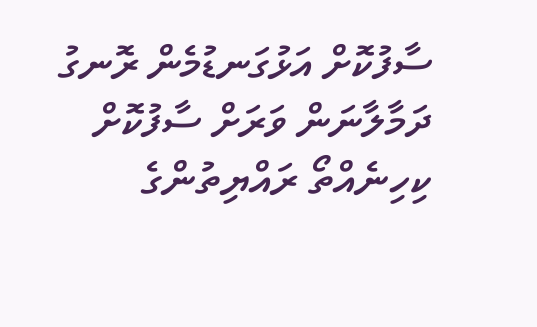ސާފުކޮށް އަޅުގަނޑުމެން ރޮނގު ދަމާލާނަން ވަރަށް ސާފުކޮށް ކިހިނެއްތޯ ރައްޔިތުންގެ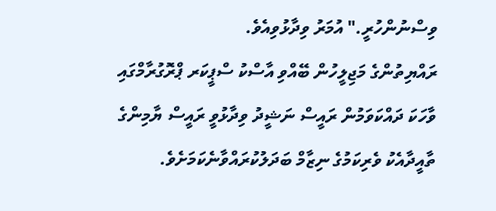ވިސްނުންހުރީ." އުމަރު ވިދާޅުވިއެވެ.
ރައްޔިތުންގެ މަޖިލީހުން ބޭއްވި އާސްކު ސްޕީކަރ ޕްރޮގުރާމްގައި ވާހަކަ ދައްކަވަމުން ރައީސް ނަޝީދު ވިދާޅުވީ ރައީސް ޔާމިންގެ ތާއީދާއެކު ވެރިކަމުގެ ނިޒާމް ބަދަލުކުރައްވާނެކަމަށެވެ.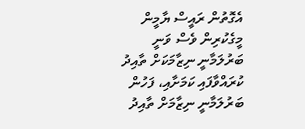އެގޮތުން ރައީސް ޔާމީން މީގެކުރިން ވެސް ވަނީ ބަރުލަމާނީ ނިޒާމަކަށް ތާއިދު ކުރައްވާފައި ކަމަށާއި، ފަހުން ބަރުލަމާނީ ނިޒާމަށް ތާއިދު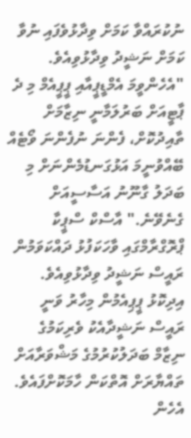ނުކުރައްވާ ކަމަށް ވިދާޅުވެފައި ނުވާ ކަމަށް ނަޝީދު ވިދާޅުވިއެވެ.
"އެހެންވީމަ އެމްޑީޕީއާއި ޕީޕީއެމް މި ދެ ޕާޓީއަށް ބަރުލަމާނީ ނިޒާމަށް ތާއިދުކޮށް، ފެންނަ ނުފެންނަ ވޯޓެއް ބޭއްވުނީމަ އަޅުގަނޑުމެންނަށް މި ބަދަލު ގާނޫނު އަސާސީއަށް ގެނެވޭނެ." އާސްކް ސްޕީކާ ޕްރޮގްރާމްގައި ވާހަކަފުޅު ދައްކަވަމުން ރައީސް ނަޝީދު ވިދާޅުވިއެވެ.
އިދިކޮޅު ޕީޕިއެމުން މިހާރު ވަނީ ރައީސް ނަޝީދާއެކު ވެރިކަމުގެ ނިޒާމް ބަދަލުކުރުމުގެ މަޝްވަރާއަށް ތައްޔާރަށް އޮތްކަން ހާމަކޮށްފައެވެ. އެހެން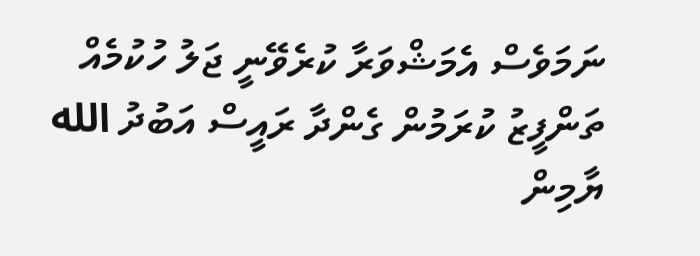ނަމަވެސް އެމަޝްވަރާ ކުރެވޭނީ ޖަލު ހުކުމެއް ތަންފީޒު ކުރަމުން ގެންދާ ރައީސް އަބުދު الله ޔާމިން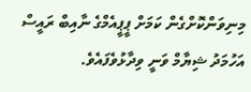މިނިވަންކޮށްގެން ކަމަށް ޕީޕީއެމްގެ ނާއިބް ރައީސް އަހުމަދު ޝިޔާމް ވަނީ ވިދާޅުވެފައެވެ.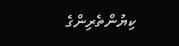ކިޔުންތެރިންގެ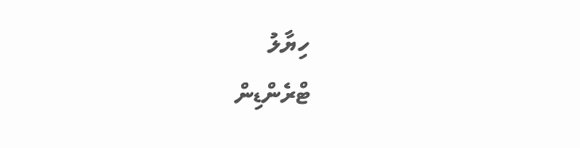ހިޔާލު
ޓްރެންޑިން